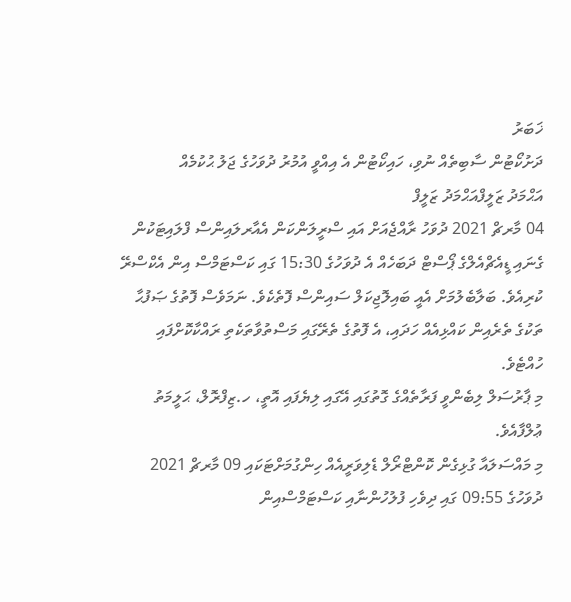ޚަބަރު
ދަށުކޯޓުން ސާބިތެއް ނުވި، ހައިކޯޓުން އެ އިއްވީ އުމުރު ދުވަހުގެ ޖަލު ޙުކުމެއް
އަޙްމަދު ޒަލީފްއަޙްމަދު ޒަލީފް
04 މާރޗް 2021 ދުވަހު ރާއްޖެއަށް އައި ސްރީލަންކަން އެއާރލައިންސް ފްލައިޓަކުން ގެނައި ޑީއެޗްއެލްގެ ޕޯސްޓް ދަބަހެއް އެ ދުވަހުގެ 15:30 ގައި ކަސްޓަމްސް އިން އެކްސްރޭ ކުރިއެވެ. ބަލާބެލުމަށް އެއީ ބައިލޮޖިކަލް ސައިންސް ފޮތެކެވެ. ނަމަވެސް ފޮތުގެ ޞަފުޙާ ތަކުގެ ތެރެއިން ކައްޅިއެއް ހަދައި، އެ ފޮތުގެ ތެރޭގައި މަސްތުވާތަކެތި ރައްކާކޮށްފައި ހުއްޓެވެ.
މި ޕާރުސަލް ލިބެންވީ ފަރާތެއްގެ ގޮތުގައި އޭގައި ލިޔެފައި އޮތީ، ހ.ޒިފްރޮލް، ޙަލީމަތު ޢުލްފާއެވެ.
މި މައްސަލައާ ގުޅިގެން ކޮންޓްރޯލް ޑެލިވަރީއެއް ހިންގުމަށްޓަކައި 09 މާރޗް 2021 ދުވަހުގެ 09:55 ގައި ދިވެހި ފުލުހުންނާއި ކަސްޓަމްސްއިން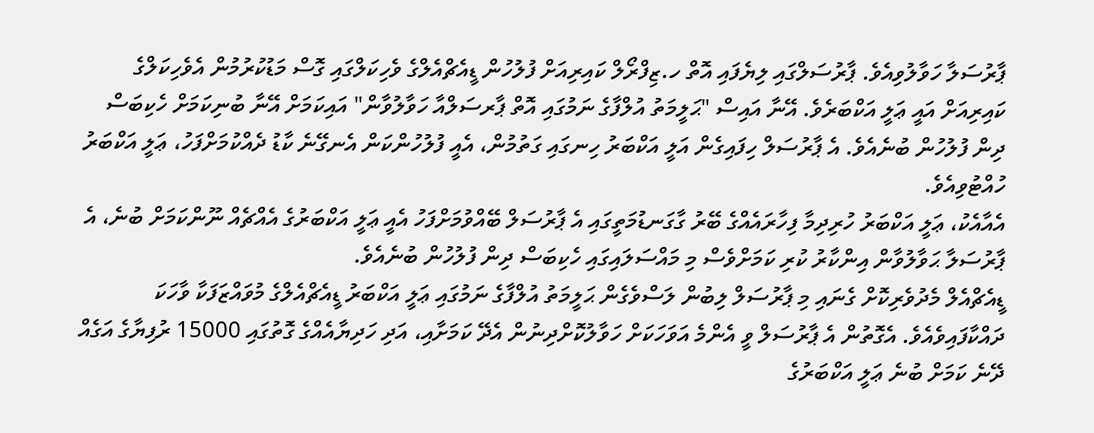ޕާރުސަލާ ހަވާލުވިއެވެ. ޕާރުސަލްގައި ލިޔެފައި އޮތް ހ.ޒިފްރޯލް ކައިރިއަށް ފުލުހުން ޑީއެޗްއެލްގެ ވެހިކަލްގައި ގޮސް މަޑުކުރުމުން އެވެހިކަލްގެ ކައިރިއަށް އައީ ޢަލީ އަކްބަރެވެ. އޭނާ އައިސް "ޙަލީމަތު އުލްފާގެ ނަމުގައި އޮތް ޕާރސަލްއާ ހަވާލުވާން" އައިކަމަށް އޭނާ ބުނިކަމަށް ހެކިބަސް ދިން ފުލުހުން ބުނެއެވެ. އެ ޕާރުސަލް ހިފައިގެން އަލީ އަކްބަރު ހިނގައި ގަތުމުން، އެއީ ފުލުހުންކަން އެނގޭނެ ކާޑު ދެއްކުމަށްފަހު، ޢަލީ އަކްބަރު ހުއްޓުވިއެވެ.
އެއާއެކު، ޢަލީ އަކްބަރު ހުރިދިމާ ފިހާރައެއްގެ ބޭރު ގާގަނޑުމަތީގައި އެ ޕާރުސަލް ބޭއްވުމަށްފަހު އެއީ ޢަލީ އަކްބަރުގެ އެއްޗެއް ނޫންކަމަށް ބުނެ، އެ ޕާރުސަލާ ޙަވާލުވާން އިންކާރު ކުރި ކަމަށްވެސް މި މައްސަލައިގައި ހެކިބަސް ދިން ފުލުހުން ބުނެއެވެ.
ޑީއެޗްއެލް މެދުވެރިކޮށް ގެނައި މި ޕާރުސަލް ލިބުން ލަސްވެގެން ޙަލީމަތު އުލްފާގެ ނަމުގައި ޢަލީ އަކްބަރު ޑީއެޗްއެލްގެ މުވައްޒަފަކާ ވާހަކަ ދައްކާފައިވެއެވެ. އެގޮތުން އެ ޕާރުސަލް ވީ އެންމެ އަވަހަކަށް ހަވާލުކޮށްދިނުން އެދޭ ކަމަށާއި، އަދި ހަދިޔާއެއްގެ ގޮތުގައި 15000 ރުފިޔާގެ އަގެއް ދޭނެ ކަމަށް ބުނެ ޢަލީ އަކްބަރުގެ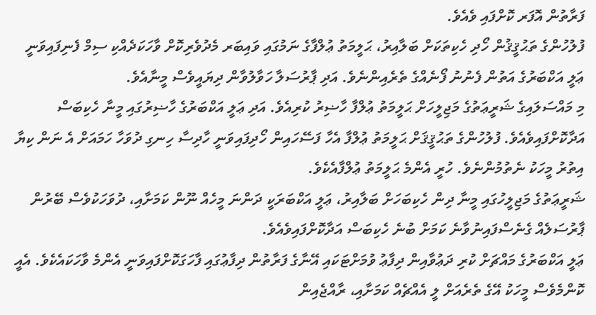ފަރާތުން އޮފަރ ކޮށްފައި ވެއެވެ.
ފުލުހުންގެ ތަޙުޤީޤުން ހޯދި ހެކިތަކަށް ބަލާއިރު، ޙަލީމަތު ޢުލްފާގެ ނަމުގައި ވައިބަރ މެދުވެރިކޮށް ވާހަކަދެއްކި ސިމް ފެނިފައިވަނީ ޢަލީ އަކްބަރުގެ އަތުން ފެނުނު ފޯނެއްގެ ތެރެއިންނެވެ. އަދި ޕާރުސަލާ ހަވާލުވާން ދިޔައީވެސް މީނާއެވެ.
މި މައްސަލައިގެ ޝަރީޢަތުގެ މަޖިލީހަށް ޙަލީމަތު ޢުލްފާ ހާޟިރު ކުރިއެވެ. އަދި ޢަލީ އަކްބަރުގެ ހާޟިރުގައި މީނާ ހެކިބަސް އަދާކޮށްފައިވެއެވެ. ފުލުހުންގެ ތަޙުޤީޤަށް ޙަލީމަތު ޢުލްފާ އެހާ ފަސޭހައިން ހޯދިފައިވަނީ ހާދިސާ ހިނގި ދުވަހާ ހަމައަށް އެ ނަން ކިޔާ އިތުރު މީހަކު ނެތުމުންނެވެ. ހުރީ އެންމެ ޙަލީމަތު ޢުލްފާއެކެވެ.
ޝަރީޢަތުގެ މަޖިލީހުގައި މީނާ ދިން ހެކިބަހަށް ބަލާއިރު، ޢަލީ އަކްބަރަކީ ދަންނަ މީހެއް ނޫން ކަމަށާއި، ދުވަހަކުވެސް ބޭރުން ޕާރުސަލެއް ގެނެސްފައިނުވާނެ ކަމަށް ބުނެ ހެކިބަސް އަދާކޮށްފައިވެއެވެ.
ޢަލީ އަކްބަރުގެ މައްޗަށް ކުރި ދަޢުވާއިން ދިފާޢު ވުމަށްޓަކައި އޭނާގެ ފަރާތުން ދިފާޢުގައި ފާހަގަކޮށްފައިވަނީ އެންމެ ވާހަކައެކެވެ. އެއީ ކޮންމެވެސް މީހަކު އޭގެ ތެރެއަށް ލީ އެއްޗެއް ކަމަށާއި، ރާއްޖެއިން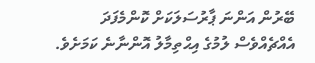ބޭރުން އަންނަ ޕާރުސަލަކަށް ކޮންމެފަދަ އެއްޗެއްވެސް ލުމުގެ އިޙްތިމާލު އޮންނާނެ ކަމަށެވެ.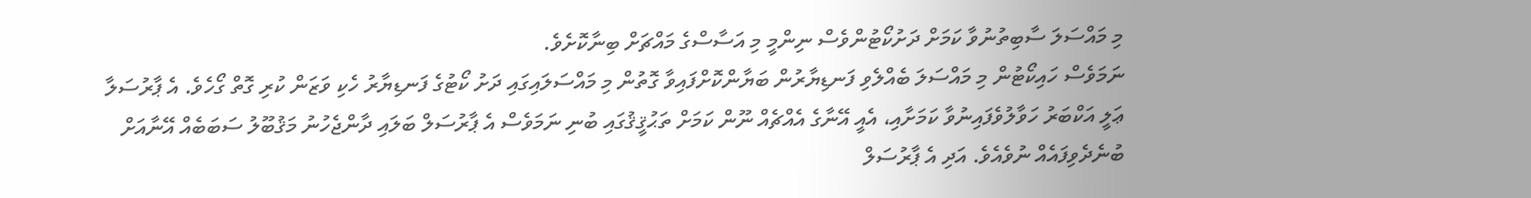މި މައްސަލަ ސާބިތުނުވާ ކަމަށް ދަށުކޯޓުންވެސް ނިންމީ މި އަސާސްގެ މައްޗަށް ބިނާކޮށެވެ.
ނަމަވެސް ހައިކޯޓުން މި މައްސަލަ ބެއްލެވި ފަނޑިޔާރުން ބަޔާންކޮށްފައިވާ ގޮތުން މި މައްސަލައިގައި ދަށު ކޯޓުގެ ފަނޑިޔާރު ހެކި ވަޒަން ކުރި ގޮތް ގޯހެވެ. އެ ޕާރުސަލާ ޢަލީ އަކްބަރު ހަވާލުވެފައިނުވާ ކަމަށާއި، އެއީ އޭނާގެ އެއްޗެއް ނޫން ކަމަށް ތަޙުޤީޤުގައި ބުނި ނަމަވެސް އެ ޕާރުސަލް ބަލައި ދާންޖެހުނު މަޤުބޫލު ސަބަބެއް އޭނާއަށް ބުނެދެވިފައެއް ނުވެއެވެ. އަދި އެ ޕާރުސަލް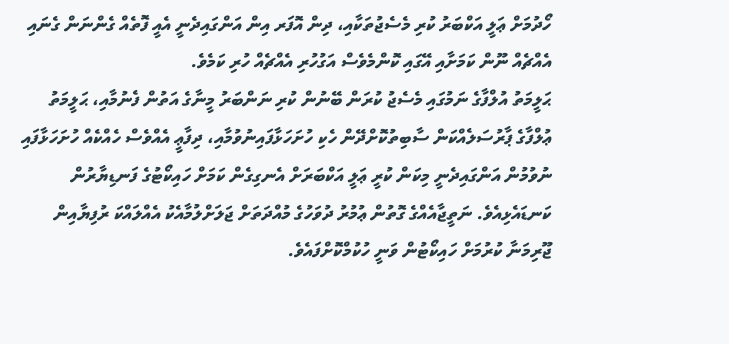ހޯދުމަށް ޢަލީ އަކްބަރު ކުރި މެސެޖުތަކާއި، ދިން އޮފަރ އިން އަންގައިދެނީ އެއީ ފޮތެއް ގެންނަން ގެނައި އެއްޗެއް ނޫން ކަމަށާއި އޭގައި ކޮންމެވެސް އަގުހުރި އެއްޗެއް ހުރި ކަމެވެ.
ޙަލީމަތު އުލްފާގެ ނަމުގައި މެސެޖު ކުރަން ބޭނުން ކުރި ނަންބަރު މީނާގެ އަތުން ފެނުމާއި، ޙަލީމަތު ޢުލްފާގެ ޕާރުސަލެއްކަން ސާބިތުކޮށްދޭން ހެކި ހުށަހަޅާފައިނުވުމާއި، ދިފާޢީ އެއްވެސް ހެއްކެއް ހުށަހަޅާފައި ނުވުމުން އަންގައިދެނީ މިކަން ކުރީ ޢަލީ އަކްބަރަށް އެނގިގެން ކަމަށް ހައިކޯޓުގެ ފަނޑިޔާރުން ކަނޑައެޅިއެވެ. ނަތީޖާއެއްގެ ގޮތުން ޢުމުރު ދުވަހުގެ މުއްދަތަށް ޖަލަށްލުމާއެކު އެއްލައްކަ ރުފިޔާއިން ޖޫރިމަނާ ކުރުމަށް ހައިކޯޓުން ވަނީ ހުކުމްކޮށްފައެވެ.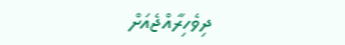ދިވެހިރާއްޖެއަށް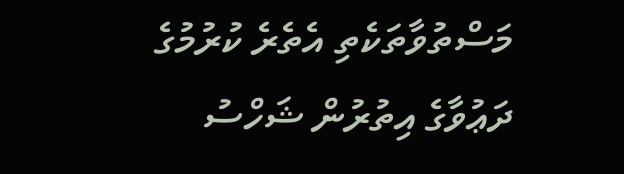މަސްތުވާތަކެތި އެތެރެ ކުރުމުގެ ދަޢުވާގެ އިތުރުން ޝަހްސު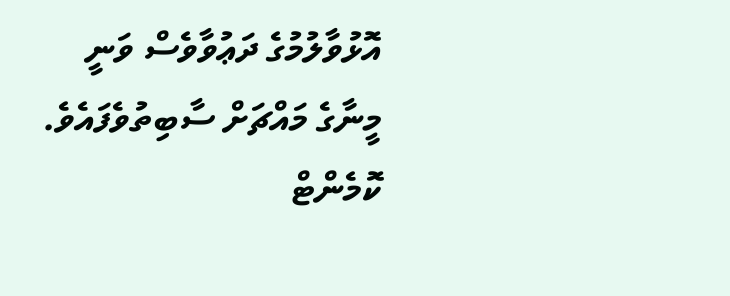އޮޅުވާލުމުގެ ދަޢުވާވެސް ވަނީ މީނާގެ މައްޗަށް ސާބިތުވެފައެވެ.
ކޮމެންޓް